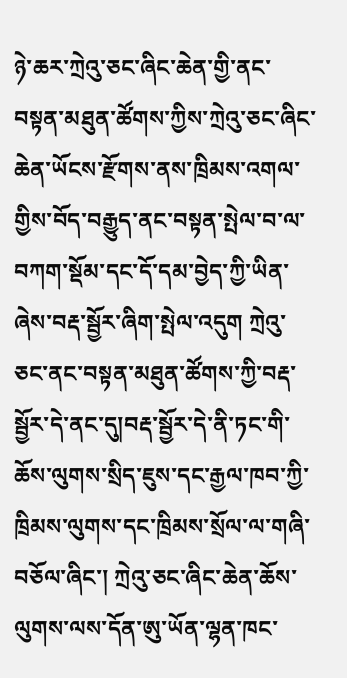ཉེ་ཆར་ཀྲེའུ་ཅང་ཞིང་ཆེན་གྱི་ནང་བསྟན་མཐུན་ཚོགས་ཀྱིས་ཀྲེའུ་ཅང་ཞིང་ཆེན་ཡོངས་རྫོགས་ནས་ཁྲིམས་འགལ་གྱིས་བོད་བརྒྱུད་ནང་བསྟན་སྤེལ་བ་ལ་བཀག་སྡོམ་དང་དོ་དམ་བྱེད་ཀྱི་ཡིན་ཞེས་བརྡ་སྦྱོར་ཞིག་སྤེལ་འདུག ཀྲེའུ་ཅང་ནང་བསྟན་མཐུན་ཚོགས་ཀྱི་བརྡ་སྦྱོར་དེ་ནང་དུ།བརྡ་སྦྱོར་དེ་ནི་ཏང་གི་ཆོས་ལུགས་སྲིད་ཇུས་དང་རྒྱལ་ཁབ་ཀྱི་ཁྲིམས་ལུགས་དང་ཁྲིམས་སྲོལ་ལ་གཞི་བཅོལ་ཞིང་། ཀྲེའུ་ཅང་ཞིང་ཆེན་ཆོས་ལུགས་ལས་དོན་ཨུ་ཡོན་ལྷན་ཁང་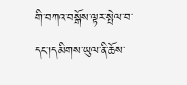གི་བཀའ་བསྒོས་ལྟར་སྤེལ་བ་དང་།དམིགས་ཡུལ་ནི་ཆོས་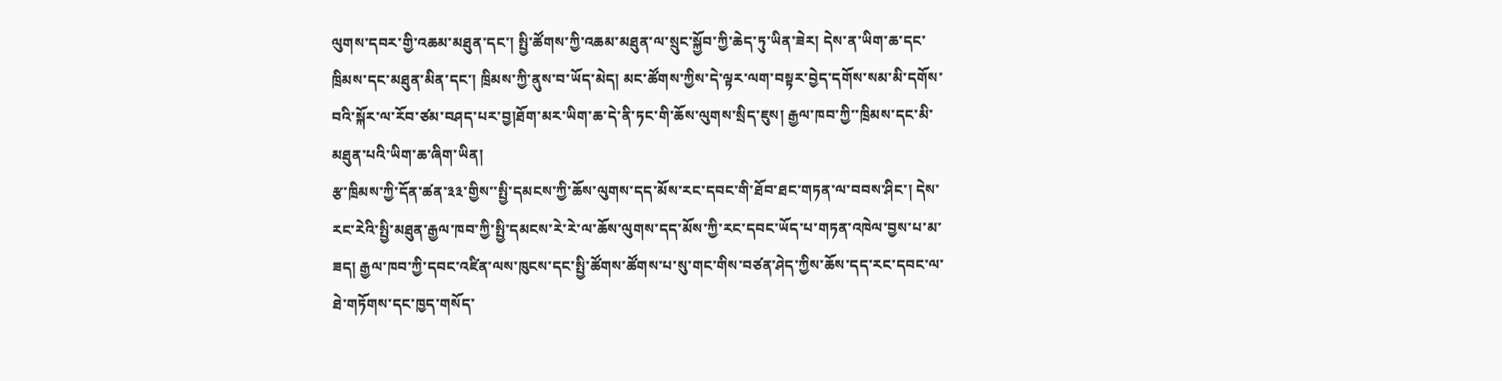ལུགས་དབར་གྱི་འཆམ་མཐུན་དང་། སྤྱི་ཚོགས་ཀྱི་འཆམ་མཐུན་ལ་སྲུང་སྐྱོབ་ཀྱི་ཆེད་ཏུ་ཡིན་ཟེར། དེས་ན་ཡིག་ཆ་དང་ཁྲིམས་དང་མཐུན་མིན་དང་། ཁྲིམས་ཀྱི་ནུས་བ་ཡོད་མེད། མང་ཚོགས་ཀྱིས་དེ་ལྟར་ལག་བསྟར་བྱེད་དགོས་སམ་མི་དགོས་བའི་སྐོར་ལ་རོབ་ཙམ་བཤད་པར་བྱ།ཐོག་མར་ཡིག་ཆ་དེ་ནི་ཏང་གི་ཆོས་ལུགས་སྲིད་ཇུས། རྒྱལ་ཁབ་ཀྱི་་ཁྲིམས་དང་མི་མཐུན་པའི་ཡིག་ཆ་ཞིག་ཡིན།
རྩ་ཁྲིམས་ཀྱི་དོན་ཚན་༣༣་གྱིས་་སྤྱི་དམངས་ཀྱི་ཆོས་ལུགས་དད་མོས་རང་དབང་གི་ཐོབ་ཐང་གཏན་ལ་བབས་ཤིང་། དེས་རང་རེའི་སྤྱི་མཐུན་རྒྱལ་ཁབ་ཀྱི་སྤྱི་དམངས་རེ་རེ་ལ་ཆོས་ལུགས་དད་མོས་ཀྱི་རང་དབང་ཡོད་པ་གཏན་འཁེལ་བྱས་པ་མ་ཟད། རྒྱལ་ཁབ་ཀྱི་དབང་འཛིན་ལས་ཁུངས་དང་སྤྱི་ཚོགས་ཚོགས་པ་སུ་གང་གིས་བཙན་ཤེད་ཀྱིས་ཆོས་དད་རང་དབང་ལ་ཐེ་གཏོགས་དང་ཁྱད་གསོད་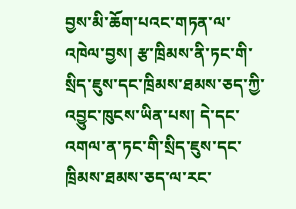བྱས་མི་ཆོག་པའང་གཏན་ལ་འཁེལ་བྱས། རྩ་ཁྲིམས་ནི་ཏང་གི་སྲིད་ཇུས་དང་ཁྲིམས་ཐམས་ཅད་ཀྱི་འབྱུང་ཁུངས་ཡིན་པས། དེ་དང་འགལ་ན་ཏང་གི་སྲིད་ཇུས་དང་ཁྲིམས་ཐམས་ཅད་ལ་རང་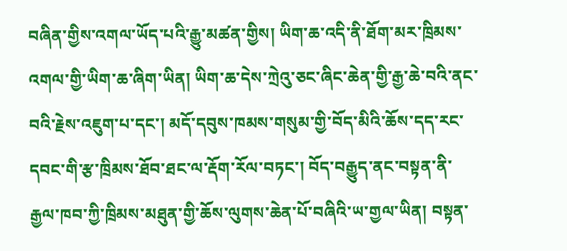བཞིན་གྱིས་འགལ་ཡོད་པའི་རྒྱུ་མཚན་གྱིས། ཡིག་ཆ་འདི་ནི་ཐོག་མར་ཁྲིམས་འགལ་གྱི་ཡིག་ཆ་ཞིག་ཡིན། ཡིག་ཆ་དེས་ཀྲེའུ་ཅང་ཞིང་ཆེན་གྱི་རྒྱ་ཆེ་བའི་ནང་བའི་རྗེས་འཇུག་པ་དང་། མདོ་དབུས་ཁམས་གསུམ་གྱི་བོད་མིའི་ཆོས་དད་རང་དབང་གི་རྩ་ཁྲིམས་ཐོབ་ཐང་ལ་རྡོག་རོལ་བཏང་། བོད་བརྒྱུད་ནང་བསྟན་ནི་རྒྱལ་ཁབ་ཀྱི་ཁྲིམས་མཐུན་གྱི་ཆོས་ལུགས་ཆེན་པོ་བཞིའི་ཡ་གྱལ་ཡིན། བསྟན་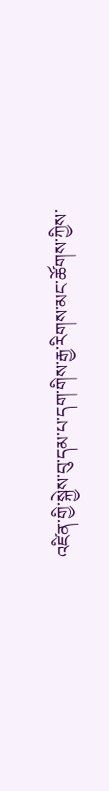འཛིན་གྱི་སྐྱེས་བུ་དམ་པ་དག་གིས་རྒྱ་རིགས་མང་ཚོགས་ཀྱིས་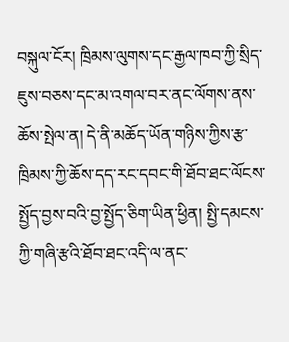བསྐུལ་ངོར། ཁྲིམས་ལུགས་དང་རྒྱལ་ཁབ་ཀྱི་སྲིད་ཇུས་བཅས་དང་མ་འགལ་བར་ནང་ལོགས་ནས་ཆོས་སྤེལ་ན། དེ་ནི་མཆོད་ཡོན་གཉིས་ཀྱིས་རྩ་ཁྲིམས་ཀྱི་ཆོས་དད་རང་དབང་གི་ཐོབ་ཐང་ལོངས་སྤྱོད་བྱས་བའི་བྱ་སྤྱོད་ཅིག་ཡིན་ཕྱིན། སྤྱི་དམངས་ཀྱི་གཞི་རྩའི་ཐོབ་ཐང་འདི་ལ་ནང་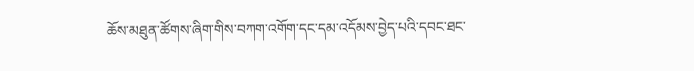ཆོས་མཐུན་ཚོགས་ཞིག་གིས་བཀག་འགོག་དང་དམ་འདོམས་བྱེད་པའི་དབང་ཐང་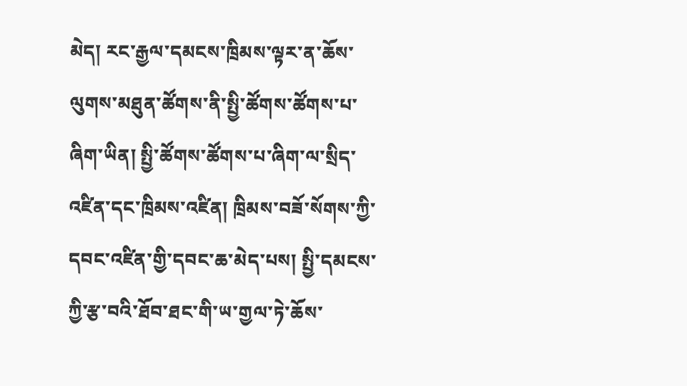མེད། རང་རྒྱལ་དམངས་ཁྲིམས་ལྟར་ན་ཆོས་ལུགས་མཐུན་ཚོགས་ནི་སྤྱི་ཚོགས་ཚོགས་པ་ཞིག་ཡིན། སྤྱི་ཚོགས་ཚོགས་པ་ཞིག་ལ་སྲིད་འཛིན་དང་ཁྲིམས་འཛིན། ཁྲིམས་བཟོ་སོགས་ཀྱི་དབང་འཛིན་གྱི་དབང་ཆ་མེད་པས། སྤྱི་དམངས་ཀྱི་རྩ་བའི་ཐོབ་ཐང་གི་ཡ་གྱལ་ཏེ་ཆོས་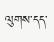ལུགས་དད་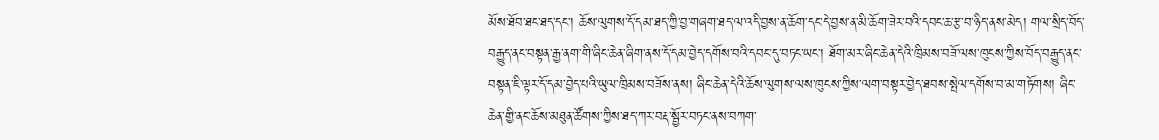མོས་ཐོབ་ཐང་ཐད་དང་། ཆོས་ལུགས་དོ་དམ་ཐད་ཀྱི་བྱ་གཞག་ཐད་ལ་འདི་བྱས་ན་ཆོག་དང་དེ་བྱས་ན་མི་ཆོག་ཟེར་བའི་དབང་ཆ་རྩ་བ་ཉིད་ནས་མེད། གལ་སྲིད་བོད་བརྒྱུད་ནང་བསྟན་རྒྱ་ནག་གི་ཞིང་ཆེན་ཞིག་ནས་དོ་དམ་བྱེད་དགོས་བའི་དབང་དུ་བཏང་ཡང་། ཐོག་མར་ཞིང་ཆེན་དེའི་ཁྲིམས་བཟོ་ལས་ཁུངས་ཀྱིས་བོད་བརྒྱུད་ནང་བསྟན་ཇི་ལྟར་དོ་དམ་བྱེད་པའི་ཡུལ་ཁྲིམས་བཟོས་ནས། ཞིང་ཆེན་དེའི་ཆོས་ལུགས་ལས་ཁུངས་ཀྱིས་ལག་བསྟར་བྱེད་ཐབས་སྤེལ་དགོས་བ་མ་གཏོགས། ཞིང་ཆེན་གྱི་ནང་ཆོས་མཐུན་ཚོགས་ཀྱིས་ཐད་ཀར་བརྡ་སྦྱོར་བཏང་ནས་བཀག་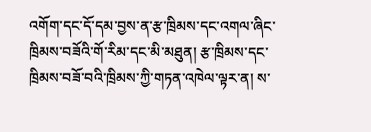འགོག་དང་དོ་དམ་བྱས་ན་རྩ་ཁྲིམས་དང་འགལ་ཞིང་ཁྲིམས་བཟོའི་གོ་རིམ་དང་མི་མཐུན། རྩ་ཁྲིམས་དང་ཁྲིམས་བཟོ་བའི་ཁྲིམས་ཀྱི་གཏན་འཁེལ་ལྟར་ན། ས་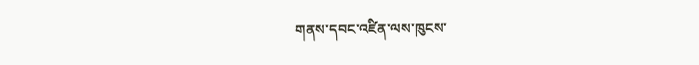གནས་དབང་འཛིན་ལས་ཁུངས་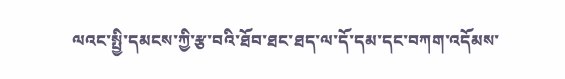ལའང་སྤྱི་དམངས་ཀྱི་རྩ་བའི་ཐོབ་ཐང་ཐད་ལ་དོ་དམ་དང་བཀག་འདོམས་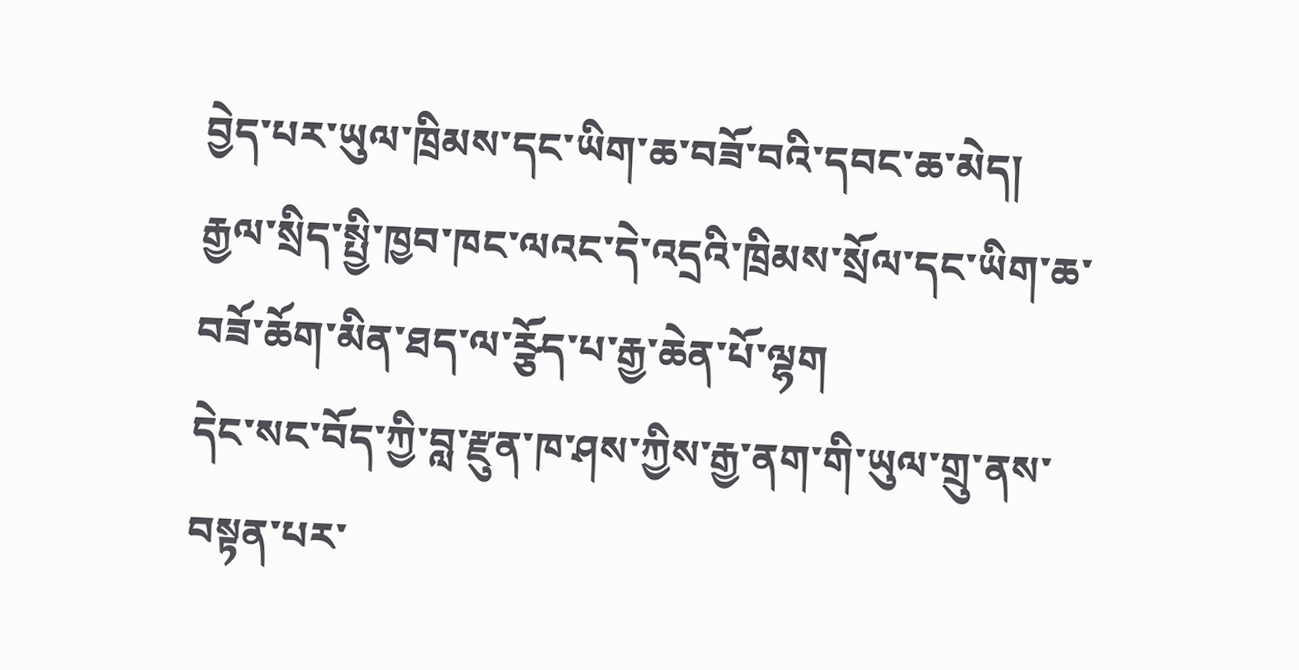བྱེད་པར་ཡུལ་ཁྲིམས་དང་ཡིག་ཆ་བཟོ་བའི་དབང་ཆ་མེད། རྒྱལ་སྲིད་སྤྱི་ཁྱབ་ཁང་ལའང་དེ་འདྲའི་ཁྲིམས་སྲོལ་དང་ཡིག་ཆ་བཟོ་ཆོག་མིན་ཐད་ལ་ཪྩོད་པ་རྒྱ་ཆེན་པོ་ལྷག
དེང་སང་བོད་ཀྱི་བླ་རྫུན་ཁ་ཤས་ཀྱིས་རྒྱ་ནག་གི་ཡུལ་གྲུ་ནས་བསྟན་པར་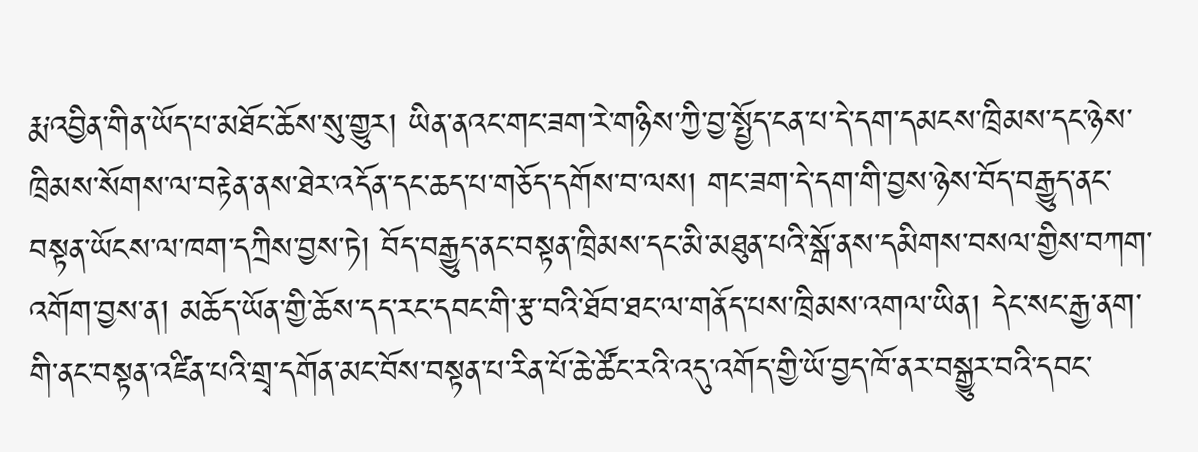རྨ་འབྱིན་གིན་ཡོད་པ་མཐོང་ཆོས་སུ་གྱུར། ཡིན་ནའང་གང་ཟག་རེ་གཉིས་ཀྱི་བྱ་སྤྱོད་ངན་པ་དེ་དག་དམངས་ཁྲིམས་དང་ཉེས་ཁྲིམས་སོགས་ལ་བརྟེན་ནས་ཐེར་འདོན་དང་ཆད་པ་གཅོད་དགོས་བ་ལས། གང་ཟག་དེ་དག་གི་བྱས་ཉེས་བོད་བརྒྱུད་ནང་བསྟན་ཡོངས་ལ་ཁག་དཀྲིས་བྱས་ཏེ། བོད་བརྒྱུད་ནང་བསྟན་ཁྲིམས་དང་མི་མཐུན་པའི་སྒོ་ནས་དམིགས་བསལ་གྱིས་བཀག་འགོག་བྱས་ན། མཆོད་ཡོན་གྱི་ཆོས་དད་རང་དབང་གི་རྩ་བའི་ཐོབ་ཐང་ལ་གནོད་པས་ཁྲིམས་འགལ་ཡིན། དེང་སང་རྒྱ་ནག་གི་ནང་བསྟན་འཛིན་པའི་གྲྭ་དགོན་མང་བོས་བསྟན་པ་རིན་པོ་ཆེ་ཚོང་རའི་འདུ་འགོད་གྱི་ཡོ་བྱད་ཁོ་ནར་བསྒྱུར་བའི་དབང་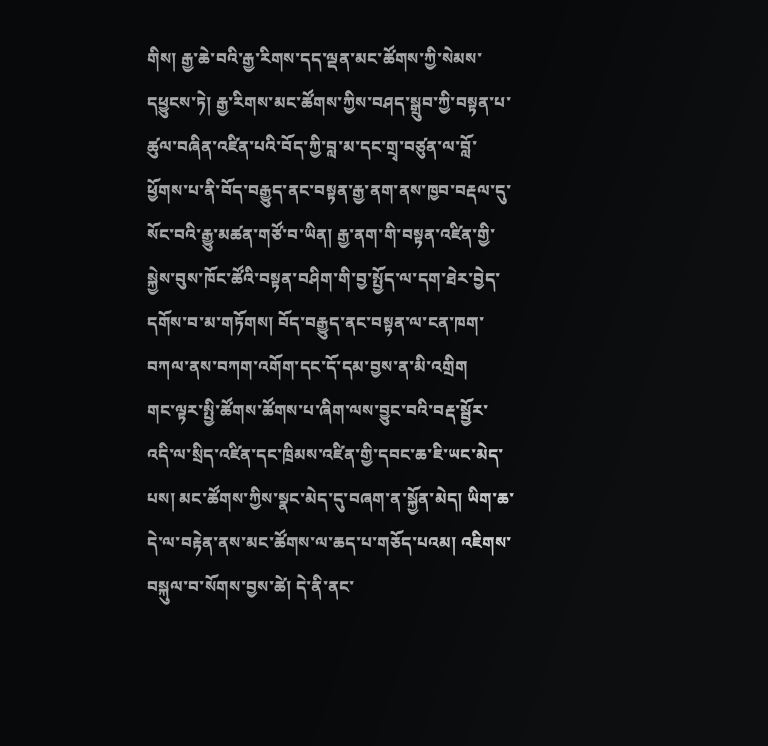གིས། རྒྱ་ཆེ་བའི་རྒྱ་རིགས་དད་ལྡན་མང་ཚོགས་ཀྱི་སེམས་དཕྱུངས་ཏེ། རྒྱ་རིགས་མང་ཚོགས་ཀྱིས་བཤད་སྒྲུབ་ཀྱི་བསྟན་པ་ཚུལ་བཞིན་འཛིན་པའི་བོད་ཀྱི་བླ་མ་དང་གྲྭ་བཙུན་ལ་བློ་ཕྱོགས་པ་ནི་བོད་བརྒྱུད་ནང་བསྟན་རྒྱ་ནག་ནས་ཁྱབ་བརྡལ་དུ་སོང་བའི་རྒྱུ་མཚན་གཙོ་བ་ཡིན། རྒྱ་ནག་གི་བསྟན་འཛིན་གྱི་སྐྱེས་བུས་ཁོང་ཚོའི་བསྟན་བཤིག་གི་བྱ་སྤྱོད་ལ་དག་ཐེར་བྱེད་དགོས་བ་མ་གཏོགས། བོད་བརྒྱུད་ནང་བསྟན་ལ་ངན་ཁག་བཀལ་ནས་བཀག་འགོག་དང་དོ་དམ་བྱས་ན་མི་འགྲིག
གང་ལྟར་སྤྱི་ཚོགས་ཚོགས་པ་ཞིག་ལས་བྱུང་བའི་བརྡ་སྦྱོར་འདི་ལ་སྲིད་འཛིན་དང་ཁྲིམས་འཛིན་གྱི་དབང་ཆ་ཇི་ཡང་མེད་པས། མང་ཚོགས་ཀྱིས་སྣང་མེད་དུ་བཞག་ན་སྐྱོན་མེད། ཡིག་ཆ་དེ་ལ་བརྟེན་ནས་མང་ཚོགས་ལ་ཆད་པ་གཅོད་པའམ། འཇིགས་བསྐུལ་བ་སོགས་བྱས་ཚེ། དེ་ནི་ནང་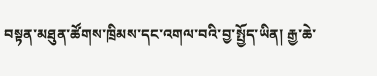བསྟན་མཐུན་ཚོགས་ཁྲིམས་དང་འགལ་བའི་བྱ་སྤྱོད་ཡིན། རྒྱ་ཆེ་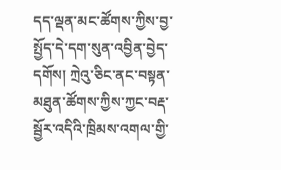དད་ལྡན་མང་ཚོགས་ཀྱིས་བྱ་སྤྱོད་དེ་དག་སུན་འབྱིན་བྱེད་དགོས། ཀྲེའུ་ཅིང་ནང་བསྟན་མཐུན་ཚོགས་ཀྱིས་ཀྱང་བརྡ་སྦྱོར་འདིའི་ཁྲིམས་འགལ་གྱི་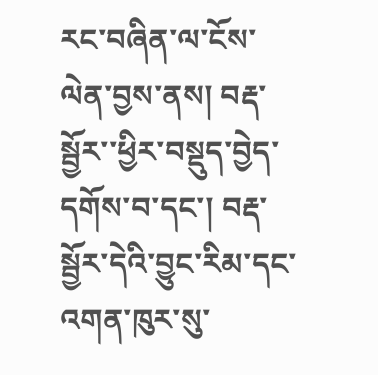རང་བཞིན་ལ་ངོས་ལེན་བྱས་ནས། བརྡ་སྦྱོར་་ཕྱིར་བསྡུད་བྱེད་དགོས་བ་དང་། བརྡ་སྦྱོར་དེའི་བྱུང་རིམ་དང་འགན་ཁུར་སུ་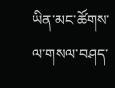ཡིན་མང་ཚོགས་ལ་གསལ་བཤད་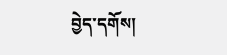བྱེད་དགོས།